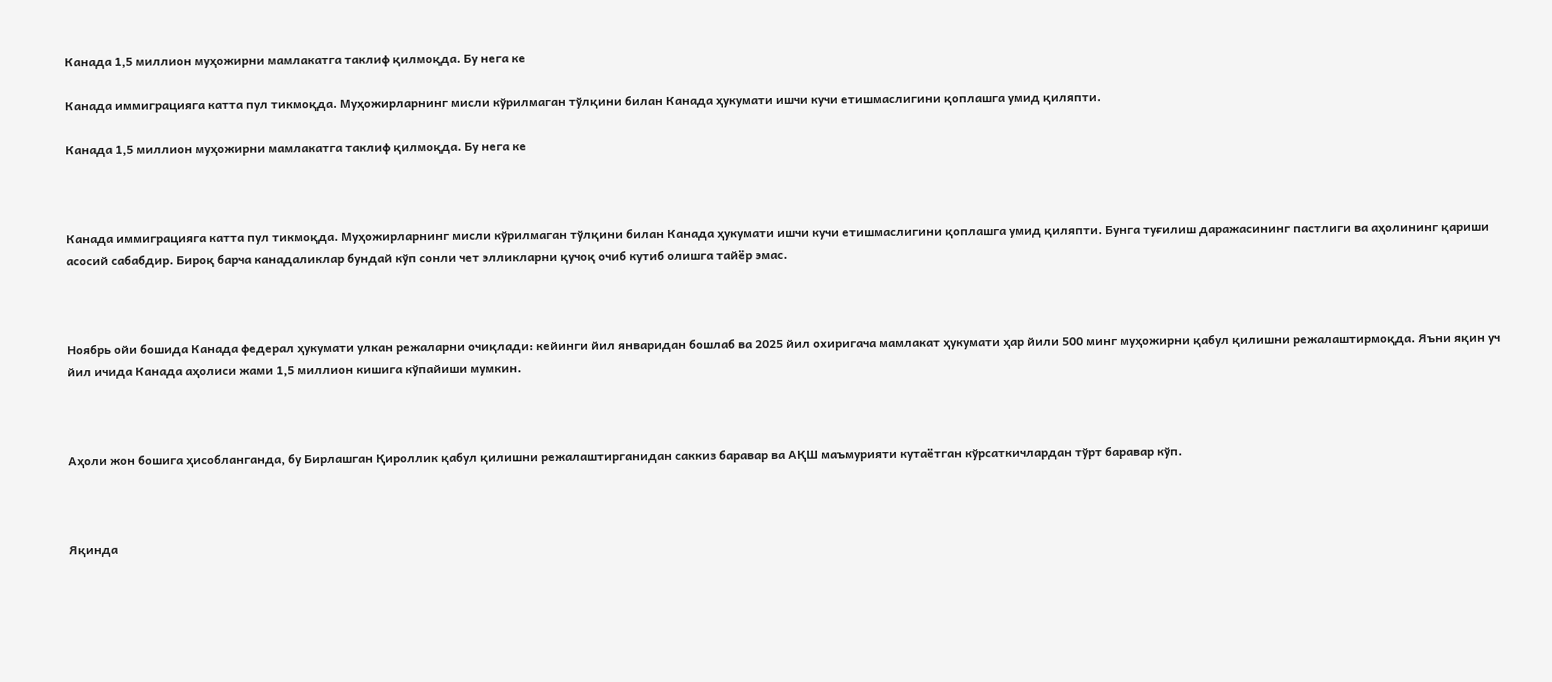Канада 1,5 миллион муҳожирни мамлакатга таклиф қилмоқда. Бу нега ке

Канада иммиграцияга катта пул тикмоқда. Муҳожирларнинг мисли кўрилмаган тўлқини билан Канада ҳукумати ишчи кучи етишмаслигини қоплашга умид қиляпти.

Канада 1,5 миллион муҳожирни мамлакатга таклиф қилмоқда. Бу нега ке



Канада иммиграцияга катта пул тикмоқда. Муҳожирларнинг мисли кўрилмаган тўлқини билан Канада ҳукумати ишчи кучи етишмаслигини қоплашга умид қиляпти. Бунга туғилиш даражасининг пастлиги ва аҳолининг қариши асосий сабабдир. Бироқ барча канадаликлар бундай кўп сонли чет элликларни қучоқ очиб кутиб олишга тайёр эмас.



Ноябрь ойи бошида Канада федерал ҳукумати улкан режаларни очиқлади: кейинги йил январидан бошлаб ва 2025 йил охиригача мамлакат ҳукумати ҳар йили 500 минг муҳожирни қабул қилишни режалаштирмоқда. Яъни яқин уч йил ичида Канада аҳолиси жами 1,5 миллион кишига кўпайиши мумкин.



Аҳоли жон бошига ҳисобланганда, бу Бирлашган Қироллик қабул қилишни режалаштирганидан саккиз баравар ва АҚШ маъмурияти кутаётган кўрсаткичлардан тўрт баравар кўп.



Яқинда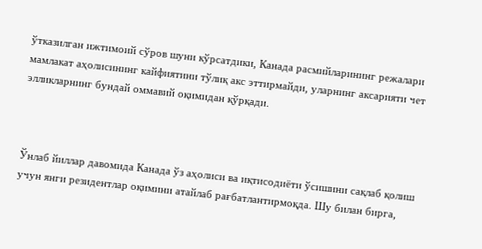ўтказилган ижтимоий сўров шуни кўрсатдики, Канада расмийларининг режалари мамлакат аҳолисининг кайфиятини тўлиқ акс эттирмайди, уларнинг аксарияти чет элликларнинг бундай оммавий оқимидан қўрқади.



Ўнлаб йиллар давомида Канада ўз аҳолиси ва иқтисодиёти ўсишини сақлаб қолиш учун янги резидентлар оқимини атайлаб рағбатлантирмоқда. Шу билан бирга,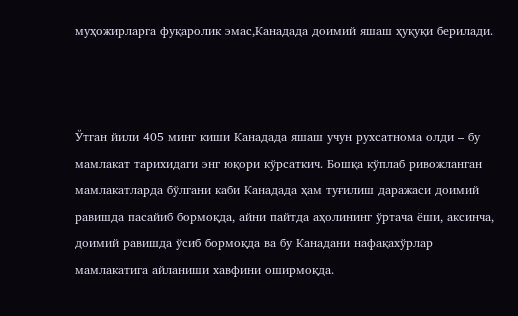муҳожирларга фуқаролик эмас,Канадада доимий яшаш ҳуқуқи берилади.



Ўтган йили 405 минг киши Канадада яшаш учун рухсатнома олди – бу мамлакат тарихидаги энг юқори кўрсаткич. Бошқа кўплаб ривожланган мамлакатларда бўлгани каби Канадада ҳам туғилиш даражаси доимий равишда пасайиб бормоқда, айни пайтда аҳолининг ўртача ёши, аксинча, доимий равишда ўсиб бормоқда ва бу Канадани нафақахўрлар мамлакатига айланиши хавфини оширмоқда.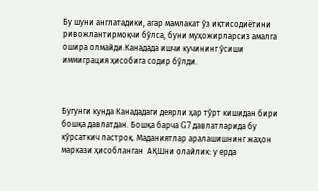Бу шуни англатадики, агар мамлакат ўз иқтисодиётини ривожлантирмоқчи бўлса, буни муҳожирларсиз амалга ошира олмайди.Канадада ишчи кучининг ўсиши иммиграция ҳисобига содир бўлди.



Бугунги кунда Канададаги деярли ҳар тўрт кишидан бири бошқа давлатдан. Бошқа барча G7 давлатларида бу кўрсаткич пастроқ. Маданиятлар аралашишнинг жаҳон маркази ҳисобланган  АҚШни олайлик: у ерда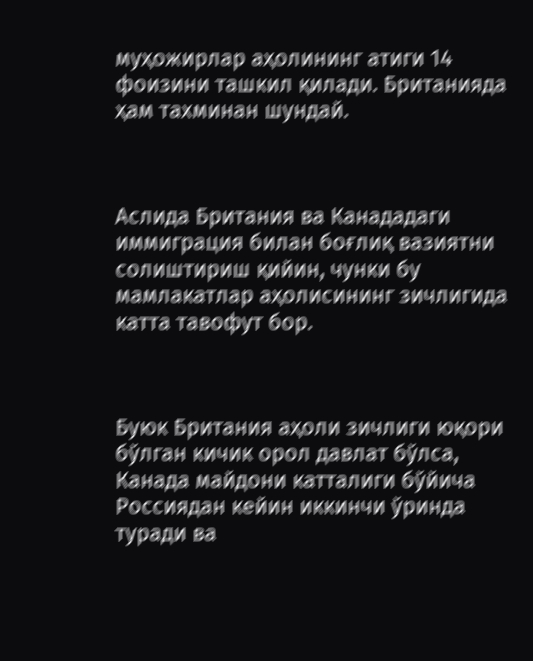муҳожирлар аҳолининг атиги 14 фоизини ташкил қилади. Британияда ҳам тахминан шундай.



Аслида Британия ва Канададаги иммиграция билан боғлиқ вазиятни солиштириш қийин, чунки бу мамлакатлар аҳолисининг зичлигида катта тавофут бор.



Буюк Британия аҳоли зичлиги юқори бўлган кичик орол давлат бўлса, Канада майдони катталиги бўйича Россиядан кейин иккинчи ўринда туради ва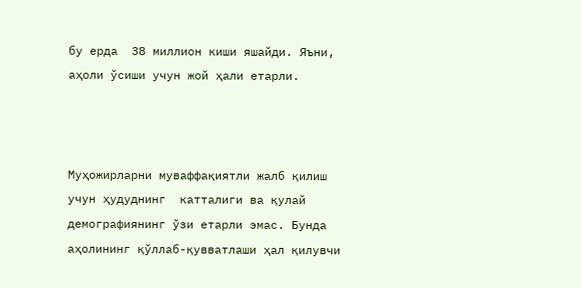бу ерда  38 миллион киши яшайди. Яъни, аҳоли ўсиши учун жой ҳали етарли.



Муҳожирларни муваффақиятли жалб қилиш учун ҳудуднинг  катталиги ва қулай демографиянинг ўзи етарли эмас. Бунда аҳолининг қўллаб-қувватлаши ҳал қилувчи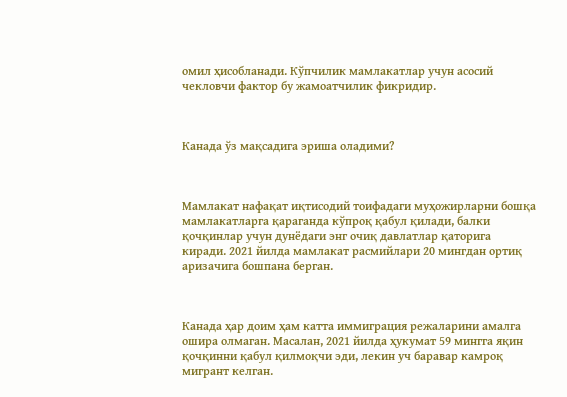омил ҳисобланади. Кўпчилик мамлакатлар учун асосий чекловчи фактор бу жамоатчилик фикридир.



Канада ўз мақсадига эриша оладими?



Мамлакат нафақат иқтисодий тоифадаги муҳожирларни бошқа мамлакатларга қараганда кўпроқ қабул қилади, балки қочқинлар учун дунёдаги энг очиқ давлатлар қаторига киради. 2021 йилда мамлакат расмийлари 20 мингдан ортиқ аризачига бошпана берган.



Канада ҳар доим ҳам катта иммиграция режаларини амалга ошира олмаган. Масалан, 2021 йилда ҳукумат 59 мингга яқин қочқинни қабул қилмоқчи эди, лекин уч баравар камроқ  мигрант келган.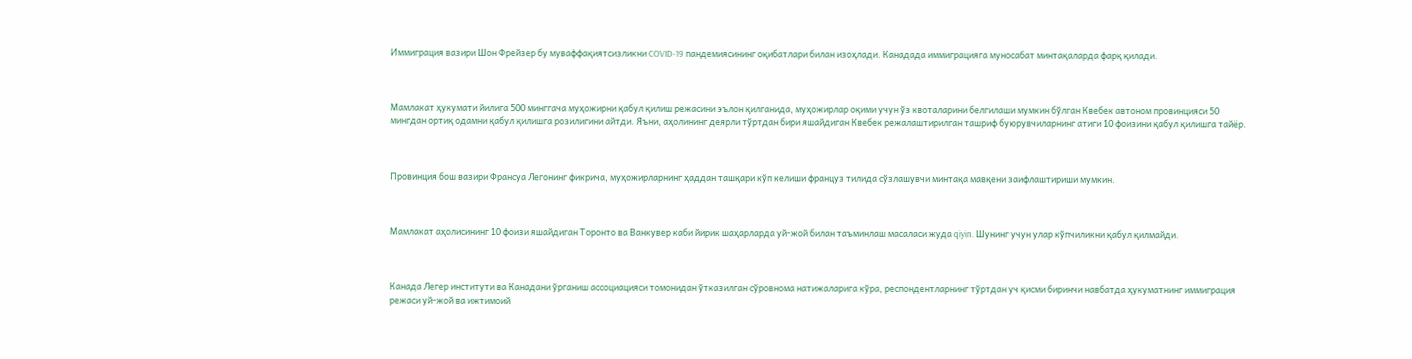Иммиграция вазири Шон Фрейзер бу муваффақиятсизликни COVID-19 пандемиясининг оқибатлари билан изоҳлади. Канадада иммиграцияга муносабат минтақаларда фарқ қилади.



Мамлакат ҳукумати йилига 500 минггача муҳожирни қабул қилиш режасини эълон қилганида, муҳожирлар оқими учун ўз квоталарини белгилаши мумкин бўлган Квебек автоном провинцияси 50 мингдан ортиқ одамни қабул қилишга розилигини айтди. Яъни, аҳолининг деярли тўртдан бири яшайдиган Квебек режалаштирилган ташриф буюрувчиларнинг атиги 10 фоизини қабул қилишга тайёр.



Провинция бош вазири Франсуа Легонинг фикрича, муҳожирларнинг ҳаддан ташқари кўп келиши француз тилида сўзлашувчи минтақа мавқени заифлаштириши мумкин.



Мамлакат аҳолисининг 10 фоизи яшайдиган Торонто ва Ванкувер каби йирик шаҳарларда уй-жой билан таъминлаш масаласи жуда qiyin. Шунинг учун улар кўпчиликни қабул қилмайди.



Канада Легер институти ва Канадани ўрганиш ассоциацияси томонидан ўтказилган сўровнома натижаларига кўра, респондентларнинг тўртдан уч қисми биринчи навбатда ҳукуматнинг иммиграция режаси уй-жой ва ижтимоий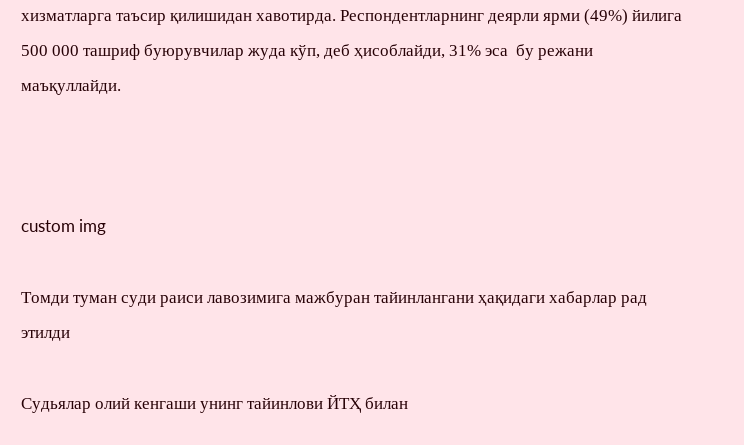хизматларга таъсир қилишидан хавотирда. Респондентларнинг деярли ярми (49%) йилига 500 000 ташриф буюрувчилар жуда кўп, деб ҳисоблайди, 31% эса  бу режани маъқуллайди.



custom img

Томди туман суди раиси лавозимига мажбуран тайинлангани ҳақидаги хабарлар рад этилди

Судьялар олий кенгаши унинг тайинлови ЙТҲ билан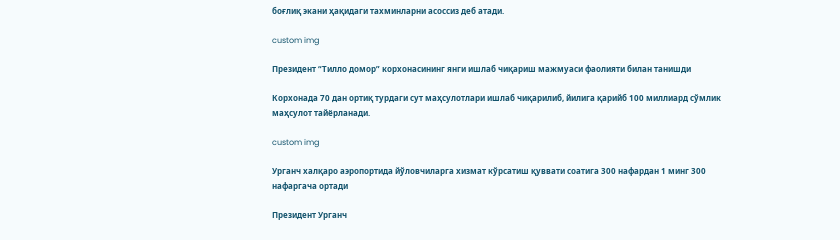боғлиқ экани ҳақидаги тахминларни асоссиз деб атади.

custom img

Президент “Тилло домор” корхонасининг янги ишлаб чиқариш мажмуаси фаолияти билан танишди

Корхонада 70 дан ортиқ турдаги сут маҳсулотлари ишлаб чиқарилиб, йилига қарийб 100 миллиард сўмлик маҳсулот тайёрланади.

custom img

Урганч халқаро аэропортида йўловчиларга хизмат кўрсатиш қуввати соатига 300 нафардан 1 минг 300 нафаргача ортади

Президент Урганч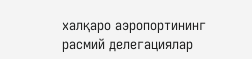халқаро аэропортининг расмий делегациялар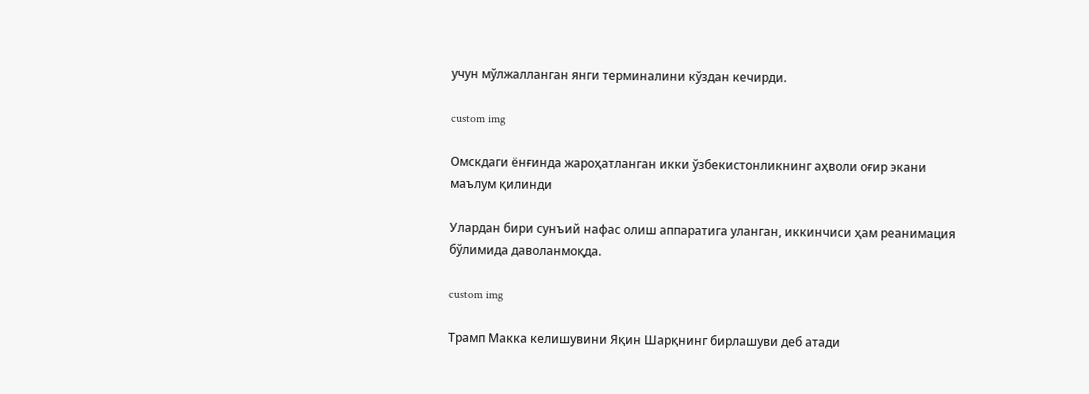учун мўлжалланган янги терминалини кўздан кечирди.

custom img

Омскдаги ёнғинда жароҳатланган икки ўзбекистонликнинг аҳволи оғир экани маълум қилинди

Улардан бири сунъий нафас олиш аппаратига уланган, иккинчиси ҳам реанимация бўлимида даволанмоқда.

custom img

Трамп Макка келишувини Яқин Шарқнинг бирлашуви деб атади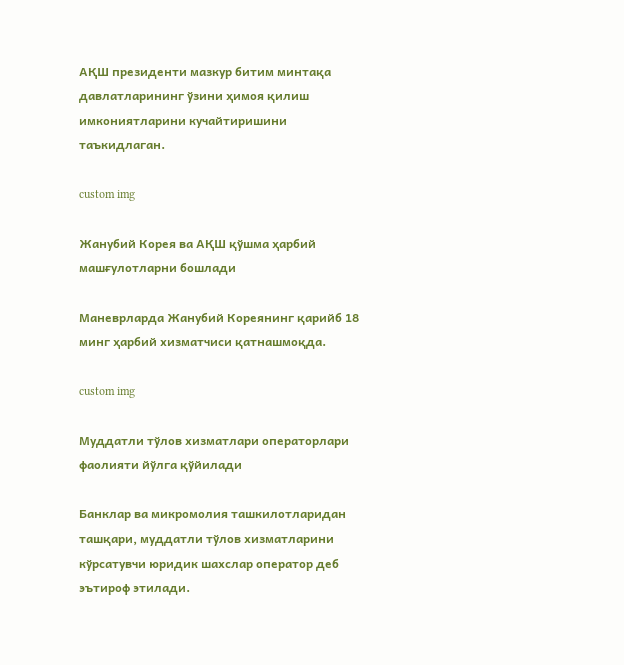АҚШ президенти мазкур битим минтақа давлатларининг ўзини ҳимоя қилиш имкониятларини кучайтиришини таъкидлаган.

custom img

Жанубий Корея ва АҚШ қўшма ҳарбий машғулотларни бошлади

Маневрларда Жанубий Кореянинг қарийб 18 минг ҳарбий хизматчиси қатнашмоқда.

custom img

Муддатли тўлов хизматлари операторлари фаолияти йўлга қўйилади

Банклар ва микромолия ташкилотларидан ташқари, муддатли тўлов хизматларини кўрсатувчи юридик шахслар оператор деб эътироф этилади.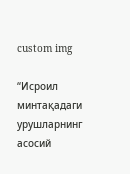custom img

“Исроил минтақадаги урушларнинг асосий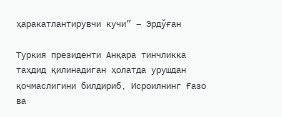ҳаракатлантирувчи кучи” – Эрдўған

Туркия президенти Анқара тинчликка таҳдид қилинадиган ҳолатда урушдан қочмаслигини билдириб, Исроилнинг Ғазо ва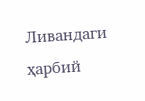Ливандаги ҳарбий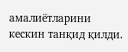амалиётларини кескин танқид қилди.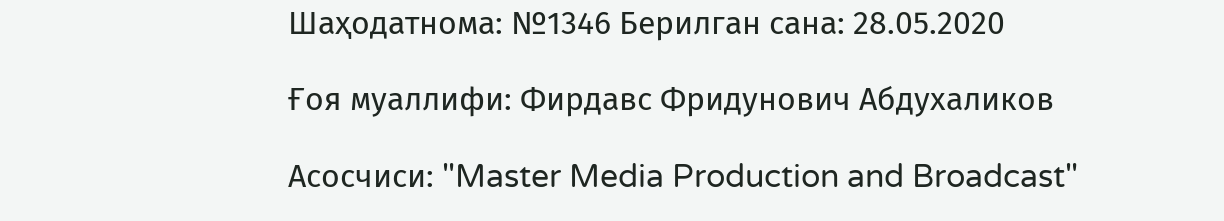Шаҳодатнома: №1346 Берилган сана: 28.05.2020

Ғоя муаллифи: Фирдавс Фридунович Абдухаликов

Асосчиси: "Master Media Production and Broadcast"